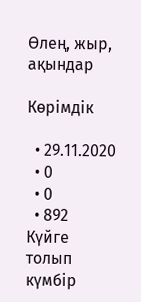Өлең, жыр, ақындар

Көрімдік

  • 29.11.2020
  • 0
  • 0
  • 892
Күйге толып күмбiр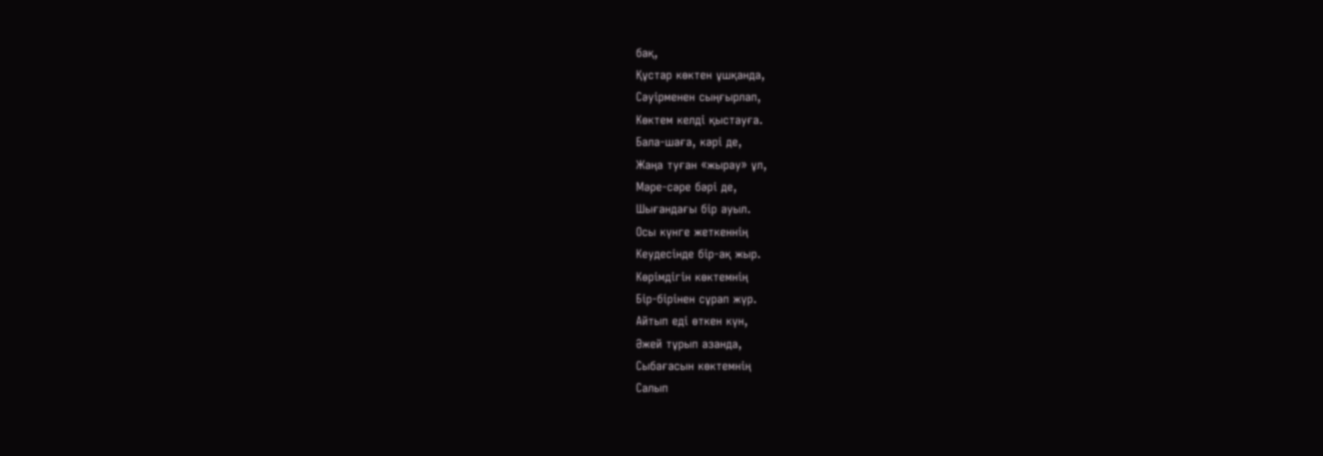бақ,
Құстар көктен ұшқанда,
Сәуiрменен сыңғырлап,
Көктем келдi қыстауға.
Бала-шаға, кәрi де,
Жаңа туған «жырау» ұл,
Мәре-сәре бәрi де,
Шығандағы бір ауыл.
Осы күнге жеткеннiң
Кеудесiнде бiр-ақ жыр.
Көрiмдiгiн көктемнiң
Бiр-бiрiнен сұрап жүр.
Айтып едi өткен күн,
Әжей тұрып азанда,
Сыбағасын көктемнiң
Салып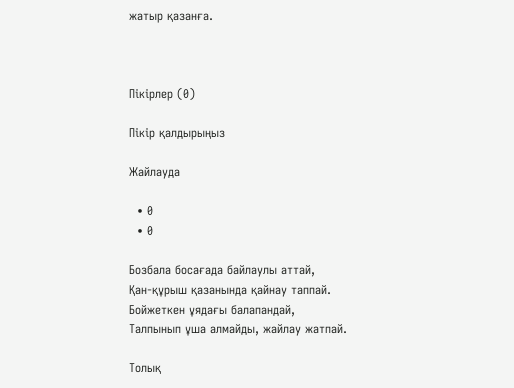жатыр қазанға.



Пікірлер (0)

Пікір қалдырыңыз

Жайлауда

  • 0
  • 0

Бозбала босағада байлаулы аттай,
Қан-құрыш қазанында қайнау таппай.
Бойжеткен ұядағы балапандай,
Талпынып ұша алмайды, жайлау жатпай.

Толық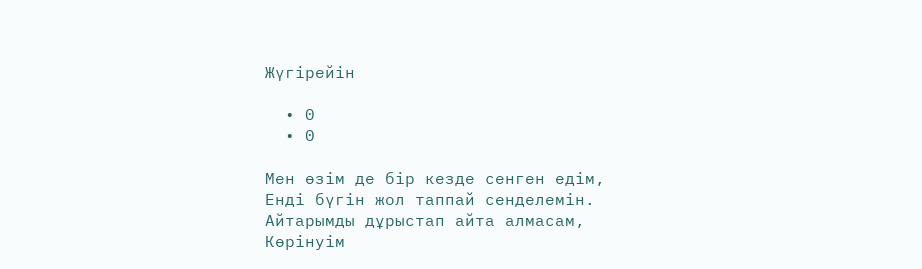Жүгірейін

  • 0
  • 0

Мен өзiм де бiр кезде сенген едiм,
Ендi бүгiн жол таппай сенделемiн.
Айтарымды дұрыстап айта алмасам,
Көрiнуiм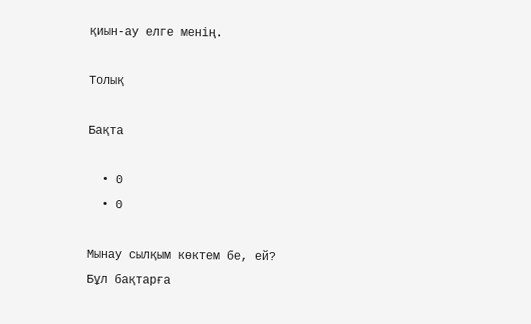қиын-ау елге менiң.

Толық

Бақта

  • 0
  • 0

Мынау сылқым көктем бе, ей?
Бұл бақтарға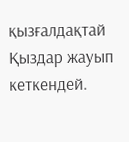қызғалдақтай
Қыздар жауып кеткендей.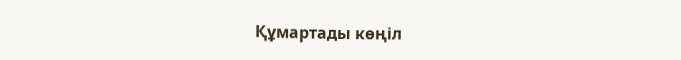Құмартады көңiл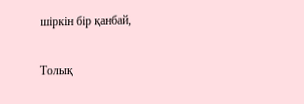шiркiн бiр қанбай,

Толық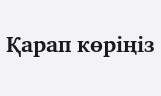Қарап көріңіз